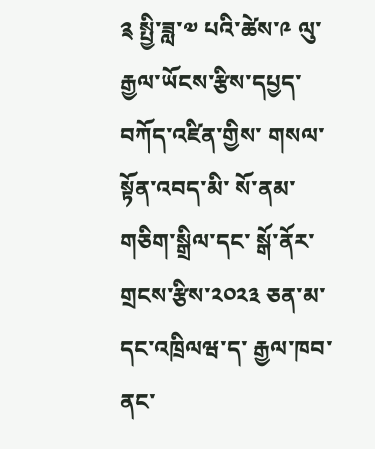༉ སྤྱི་ཟླ་༧ པའི་ཚེས་༩ ལུ་ རྒྱལ་ཡོངས་རྩིས་དཔྱད་བཀོད་འཛིན་གྱིས་ གསལ་སྟོན་འབད་མི་ སོ་ནམ་གཅིག་སྒྲིལ་དང་ སྒོ་ནོར་གྲངས་རྩིས་༢༠༢༣ ཅན་མ་དང་འཁྲིལཝ་ད་ རྒྱལ་ཁབ་ནང་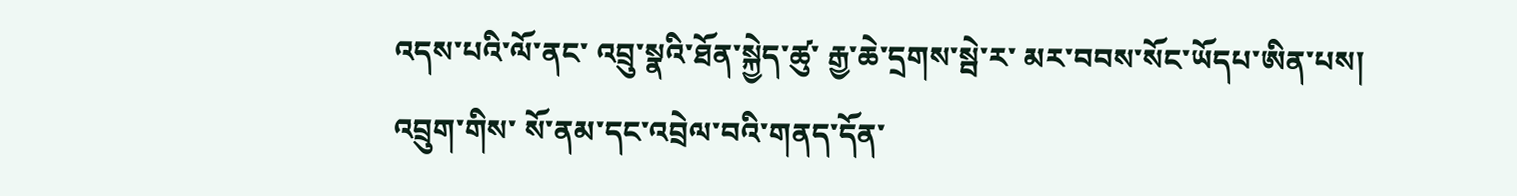འདས་པའི་ལོ་ནང་ འབྲུ་སྣའི་ཐོན་སྐྱེད་ཚུ་ རྒྱ་ཆེ་དྲགས་སྦེ་ར་ མར་བབས་སོང་ཡོདཔ་ཨིན་པས།
འབྲུག་གིས་ སོ་ནམ་དང་འབྲེལ་བའི་གནད་དོན་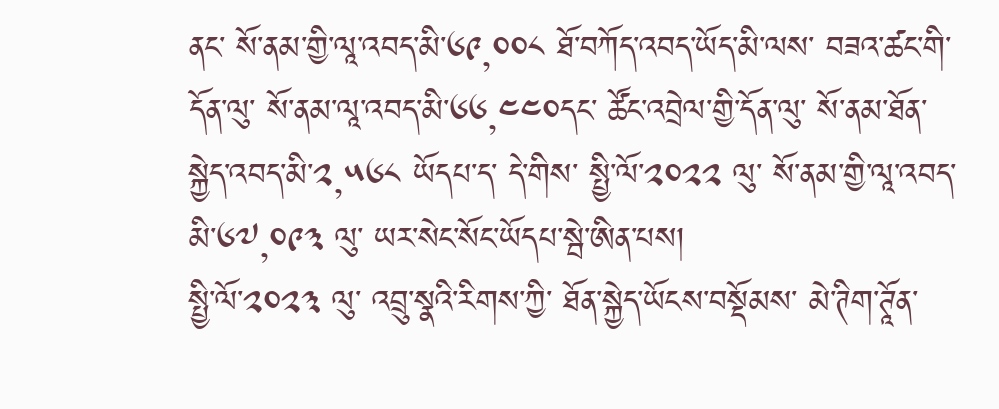ནང་ སོ་ནམ་གྱི་ལཱ་འབད་མི་༦༩,༠༠༨ ཐོ་བཀོད་འབད་ཡོད་མི་ལས་ བཟའ་ཚང་གི་དོན་ལུ་ སོ་ནམ་ལཱ་འབད་མི་༦༦,༤༤༠དང་ ཚོང་འབྲེལ་གྱི་དོན་ལུ་ སོ་ནམ་ཐོན་སྐྱེད་འབད་མི་༢,༥༦༨ ཡོདཔ་ད་ དེ་གིས་ སྤྱི་ལོ་༢༠༢༢ ལུ་ སོ་ནམ་གྱི་ལཱ་འབད་མི་༦༧,༠༩༣ ལུ་ ཡར་སེང་སོང་ཡོདཔ་སྦེ་ཨིན་པས།
སྤྱི་ལོ་༢༠༢༣ ལུ་ འབྲུ་སྣའི་རིགས་ཀྱི་ ཐོན་སྐྱེད་ཡོངས་བསྡོམས་ མེ་ཊིག་ཊཱོན་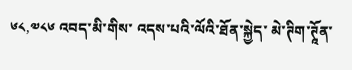༦༨,༧༨༦ འབད་མི་གིས་ འདས་པའི་ལོའི་ཐོན་སྐྱེད་ མེ་ཊིག་ཊཱོན་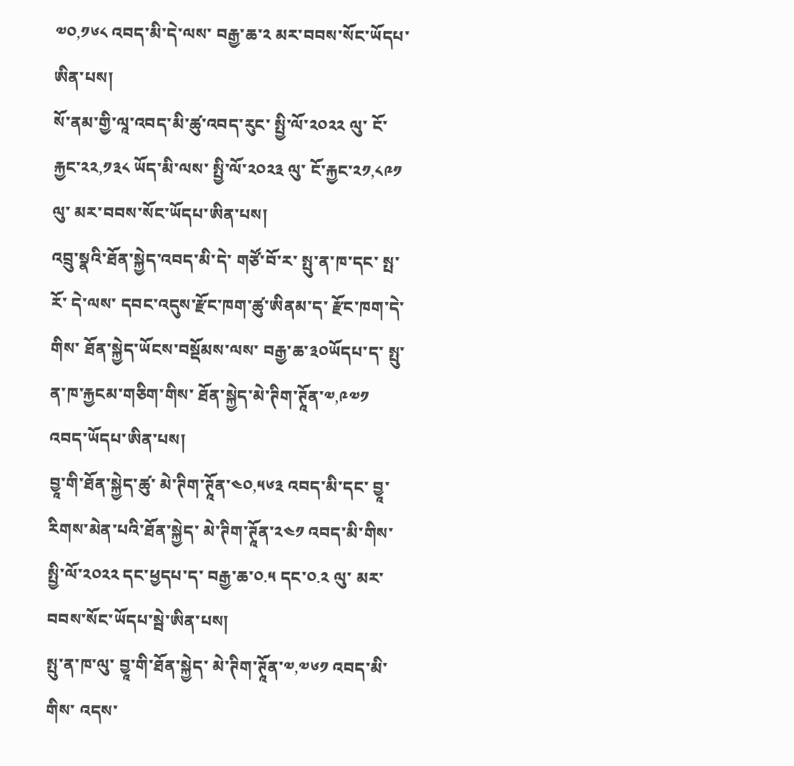༧༠,༡༦༨ འབད་མི་དེ་ལས་ བརྒྱ་ཆ་༢ མར་བབས་སོང་ཡོདཔ་ཨིན་པས།
སོ་ནམ་གྱི་ལཱ་འབད་མི་ཚུ་འབད་རུང་ སྤྱི་ལོ་༢༠༢༢ ལུ་ ངོ་རྐྱང་༢༢,༡༣༨ ཡོད་མི་ལས་ སྤྱི་ལོ་༢༠༢༣ ལུ་ ངོ་རྐྱང་༢༡,༨༩༡ ལུ་ མར་བབས་སོང་ཡོདཔ་ཨིན་པས།
འབྲུ་སྣའི་ཐོན་སྐྱེད་འབད་མི་དེ་ གཙོ་བོ་ར་ སྤུ་ན་ཁ་དང་ སྤ་རོ་ དེ་ལས་ དབང་འདུས་རྫོང་ཁག་ཚུ་ཨིནམ་ད་ རྫོང་ཁག་དེ་གིས་ ཐོན་སྐྱེད་ཡོངས་བསྡོམས་ལས་ བརྒྱ་ཆ་༣༠ཡོདཔ་ད་ སྤུ་ན་ཁ་རྐྱངམ་གཅིག་གིས་ ཐོན་སྐྱེད་མེ་ཊིག་ཊཱོན་༧,༩༧༡ འབད་ཡོདཔ་ཨིན་པས།
བྱཱ་གི་ཐོན་སྐྱེད་ཚུ་ མེ་ཊིག་ཊཱོན་༤༠,༥༦༣ འབད་མི་དང་ བྱཱ་རིགས་མེན་པའི་ཐོན་སྐྱེད་ མེ་ཊིག་ཊཱོན་༢༤༡ འབད་མི་གིས་ སྤྱི་ལོ་༢༠༢༢ དང་ཕྱདཔ་ད་ བརྒྱ་ཆ་༠.༥ དང་༠.༢ ལུ་ མར་བབས་སོང་ཡོདཔ་སྦེ་ཨིན་པས།
སྤུ་ན་ཁ་ལུ་ བྱཱ་གི་ཐོན་སྐྱེད་ མེ་ཊིག་ཊཱོན་༧,༧༦༡ འབད་མི་གིས་ འདས་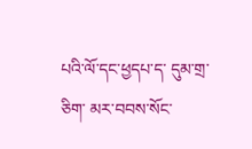པའི་ལོ་དང་ཕྱདཔ་ད་ དུམ་གྲ་ཅིག་ མར་བབས་སོང་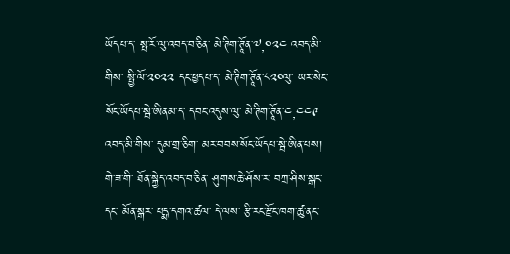ཡོདཔ་ད་ སྤ་རོ་ལུ་འབད་བ་ཅིན་ མེ་ཊིག་ཊཱོན་༧,༠༢༤ འབད་མི་གིས་ སྤྱི་ལོ་༢༠༢༢ དང་ཕྱདཔ་ད་ མེ་ཊིག་ཊཱོན་༨༢༠ལུ་ ཡར་སེང་སོང་ཡོདཔ་སྦེ་ཨིནམ་ད་ དབང་འདུས་ལུ་ མེ་ཊིག་ཊཱོན་༤,༤༤༩ འབད་མི་གིས་ དུམ་གྲ་ཅིག་ མར་བབས་སོང་ཡོདཔ་སྦེ་ཨིན་པས།
གེ་ཟ་གི་ ཐོན་སྐྱེད་འབད་བ་ཅིན་ ཤུགས་ཆེ་ཤོས་ར་ བཀྲ་ཤིས་སྒང་དང་ མོན་སྒར་ པདྨ་དགའ་ཚལ་ དེ་ལས་ རྩི་རང་རྫོང་ཁག་ཚུ་ནང་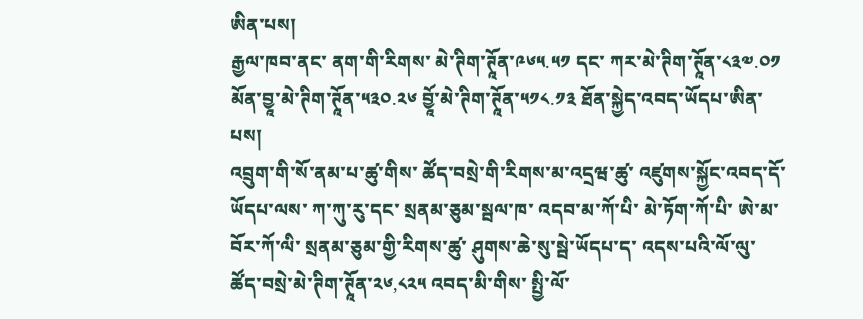ཨིན་པས།
རྒྱལ་ཁབ་ནང་ ནག་གི་རིགས་ མེ་ཊིག་ཊཱོན་༩༦༥.༥༡ དང་ ཀར་མེ་ཊིག་ཊཱོན་༨༣༧.༠༡ མོན་བྱཱ་མེ་ཊིག་ཊཱོན་༥༣༠.༢༦ བྱཱོ་མེ་ཊིག་ཊཱོན་༥༡༨.༡༣ ཐོན་སྐྱེད་འབད་ཡོདཔ་ཨིན་པས།
འབྲུག་གི་སོ་ནམ་པ་ཚུ་གིས་ ཚོད་བསྲེ་གི་རིགས་མ་འདྲཝ་ཚུ་ འཛུགས་སྐྱོང་འབད་དོ་ཡོདཔ་ལས་ ཀ་ཀུ་རུ་དང་ སྲནམ་ཅུམ་སྦལ་ཁ་ འདབ་མ་ཀོ་པི་ མེ་ཏོག་ཀོ་པི་ ཨེ་མ་ བོར་ཀོ་ལི་ སྲནམ་ཅུམ་གྱི་རིགས་ཚུ་ ཤུགས་ཆེ་སུ་སྦེ་ཡོདཔ་ད་ འདས་པའི་ལོ་ལུ་ ཚོད་བསྲེ་མེ་ཊིག་ཊཱོན་༢༦,༨༢༥ འབད་མི་གིས་ སྤྱི་ལོ་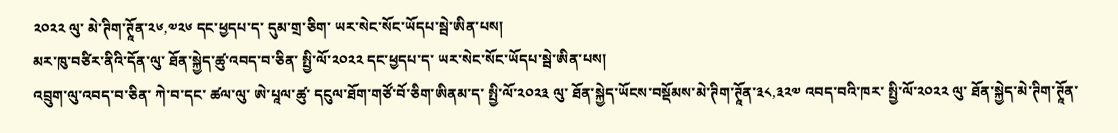༢༠༢༢ ལུ་ མེ་ཊིག་ཊཱོན་༢༦,༧༢༦ དང་ཕྱདཔ་ད་ དུམ་གྲ་ཅིག་ ཡར་སེང་སོང་ཡོདཔ་སྦེ་ཨིན་པས།
མར་ཁུ་བཙིར་ནིའི་དོན་ལུ་ ཐོན་སྐྱེད་ཚུ་འབད་བ་ཅིན་ སྤྱི་ལོ་༢༠༢༢ དང་ཕྱདཔ་ད་ ཡར་སེང་སོང་ཡོདཔ་སྦེ་ཨིན་པས།
འབྲུག་ལུ་འབད་བ་ཅིན་ ཀེ་བ་དང་ ཚལ་ལུ་ ཨེ་པཱལ་ཚུ་ དངུལ་ཐོག་གཙོ་བོ་ཅིག་ཨིནམ་ད་ སྤྱི་ལོ་༢༠༢༣ ལུ་ ཐོན་སྐྱེད་ཡོངས་བསྡོམས་མེ་ཊིག་ཊཱོན་༣༨,༣༢༧ འབད་བའི་ཁར་ སྤྱི་ལོ་༢༠༢༢ ལུ་ ཐོན་སྐྱེད་མེ་ཊིག་ཊཱོན་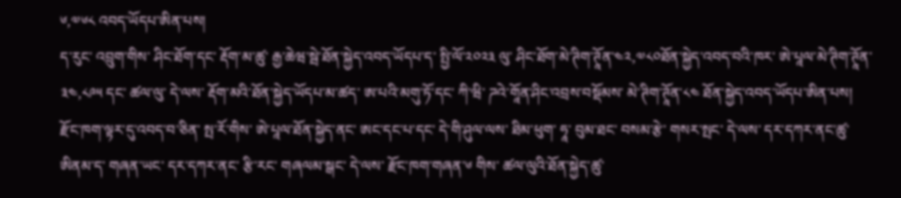༦,༧༦༨ འབད་ཡོདཔ་ཨིན་པས།
ད་རུང་ འབྲུག་གིས་ ཤིང་ཐོག་དང་ རྡོག་མ་ཚུ་ རྒྱ་ཆེཝ་སྦེ་ཐོན་སྐྱེད་འབད་ཡོདཔ་ད་ སྤྱི་ལོ་༢༠༢༣ ལུ་ ཤིང་ཐོག་མེ་ཊིག་ཊཱོན་༤༢,༧༨༠ཐོན་སྐྱེད་འབད་བའི་ཁར་ ཨེ་པཱལ་མེ་ཊིག་ཊཱོན་༣༤,༨༩༥ དང་ ཚལ་ལུ་ དེ་ལས་ རྡོག་མའི་ཐོན་སྐྱེད་ཡོདཔ་མ་ཚད་ ཨ་པའི་མགུ་ཏོ་དང་ ཀི་ཝི་ ཌའེ་གཱོན་ཤིང་འབྲས་བསྡོམས་ མེ་ཊིག་ཊཱོན་༨༤ ཐོན་སྐྱེད་འབད་ཡོདཔ་ཨིན་པས།
རྫོང་ཁག་ལྟར་དུ་འབད་བ་ཅིན་ སྤ་རོ་གིས་ ཨེ་པཱལ་ཐོན་སྐྱེད་ནང་ ཨང་དང་པ་དང་ དེ་གི་ཤུལ་ལས་ ཐིམ་ཕུག་ ཧཱ་ བུམ་ཐང་ བསམ་རྩེ་ གསར་སྤང་ དེ་ལས་ དར་དཀར་ནང་ཚུ་ཨིནམ་ད་ གཞན་ཡང་ དར་དཀར་ནང་ རྩི་རང་ གཞལམ་སྒང་ དེ་ལས་ རྫོང་ཁག་གཞན་༦ གིས་ ཚལ་ལུའི་ཐོན་སྐྱེད་ཚུ་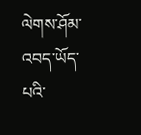ལེགས་ཤོམ་འབད་ཡོད་པའི་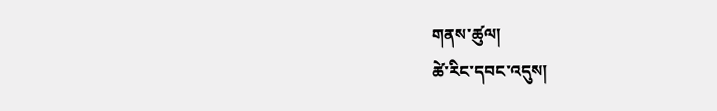གནས་ཚུལ།
ཚེ་རིང་དབང་འདུས།